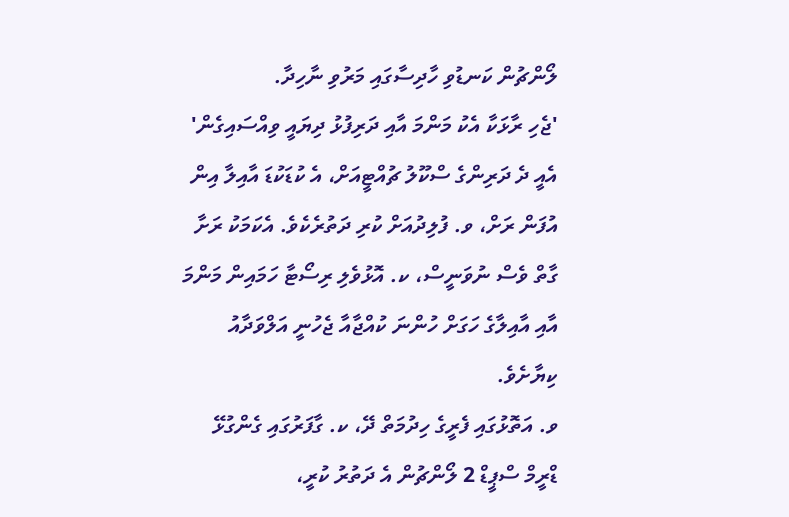ލޯންޗުން ކަނޑުވި ހާދިސާގައި މަރުވި ނާހިދާ.
'ޖެހި ރާޅަކާ އެކު މަންމަ އާއި ދަރިފުޅު ދިޔައީ ވިއްސައިގެން'
އެއީ ދެ ދަރިންގެ ސްކޫލު ޗުއްޓީއަށް، އެ ކުޑަކުޑަ އާއިލާ އިން އުފަން ރަށް، ވ. ފުލިދުއަށް ކުރި ދަތުރެކެވެ. އެކަމަކު ރަށާ ގާތް ވެސް ނުވަނީސް، ކ. އޮޅުވެލި ރިސޯޓާ ހަމައިން މަންމަ އާއި އާއިލާގެ ހަގަށް ހުންނަ ކުއްޖާއާ ޖެހުނީ އަލްވަދާއު ކިޔާށެވެ.
ވ. އަތޮޅުގައި ފެރީގެ ހިދުމަތް ދޭ، ކ. ގާފަރުގައި ގެންގުޅޭ ޑްރީމް ސްޕީޑް 2 ލޯންޗުން އެ ދަތުރު ކުރީ،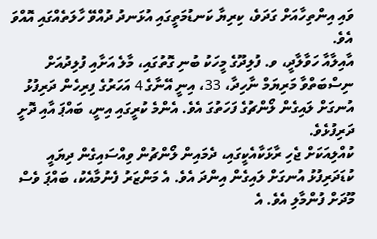ވައި އިންތިހާއަށް ގަދަވެ، ކިރިޔާ ކަނޑުމަތީގައި އުޅަނދު ދުއްވޭ ހާލަތެއްގައި އޮއްވަ އެވެ.
އާއިލާއާ ހަވާލާދީ، ވ. ފުލިދޫގެ މީހަކު ބުނި ގޮތުގައި، މާލެ އަށާއި ފުލިދުއަށް ނިސްބަތްވާ މަރިޔަމް ނާހިދާ، 33، އިނީ އޭނާގެ 4 އަހަރުގެ ފިރިހެން ދަރިފުޅު އުނގަށް ލައިގެން ލޯންޗުގެ ފަހަތުގަ އެވެ. އެންމެ ކުރީގައި އިނީ، ބައްޕަ އާއި ދޮށީ ދަރިފުޅެވެ.
ކުއްލިއަކަށް ޖެހި ރާޅަކާއެކީގައި، ދެމައިން ލޯންޗުން ވިއްސައިގެން ދިޔައީ ކުޑަދަރިފުޅު އުނގަށް ލައިގެން އިންދަ އެވެ. އެ މަންޒަރު ފެނުމާއެކު، ބައްޕަ ވެސް މޫދަށް ފުންމާލި އެވެ. އެ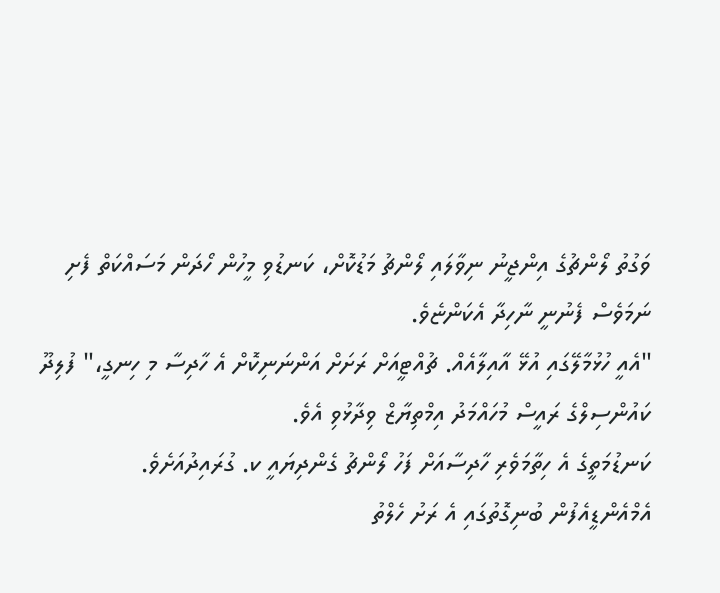ވަގުތު ލޯންޗުގެ އިންޖީނު ނިވާލައި ލޯންޗު މަޑުކޮށް، ކަނޑުވި މީހުން ހޯދަން މަސައްކަތް ފެށި ނަމަވެސް ފެނުނީ ނާހިދާ އެކަންޏެވެ.
"އެއީ ހުޅުމާލޭގައި އުޅޭ އާއިލާއެއް. ޗުއްޓީއަށް ރަށަށް އަންނަނިކޮށް އެ ހާދިސާ މި ހިނގީ،" ފުލިދޫ ކައުންސިލްގެ ރައީސް މުހައްމަދު އިމްތިޔާޒް ވިދާޅުވި އެވެ.
ކަނޑުމަތީގެ އެ ހިތާމަވެރި ހާދިސާއަށް ފަހު ލޯންޗު ގެންދިޔައީ ކ. ގުރައިދުއަށެވެ. އެމްއެންޑީއެފުން ބުނިގޮތުގައި އެ ރަށު ހެލްތު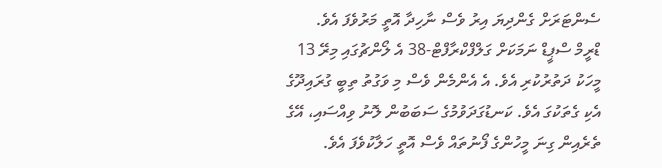ސެންޓަރަށް ގެންދިޔަ އިރު ވެސް ނާހިދާ އޮތީ މަރުވެފަ އެވެ.
ޑްރީމް ސްޕީޑް ނަމަކަށް ގަލްފްކްރާފްޓް-38 އެ ލޯންޗުގައި މިރޭ 13 މީހަކު ދަތުރުކުރި އެވެ. އެ އެންމެން ވެސް މި ވަގުތު ތިބީ ގުރައިދޫގެ އެކި ގެތަކުގަ އެވެ. ކަނޑުގަދަވުމުގެ ސަބަބުން ލޮނު ވިއްސައި، އޭގެ ތެރެއިން ގިނަ މީހުންގެ ފޯނުތައް ވެސް އޮތީ ހަލާކުވެފަ އެވެ.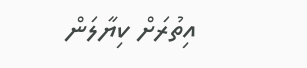އިތުރަށް ކިޔާލަން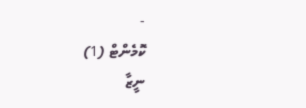-
ކޮމެންޓް (1)
ނީޒާ